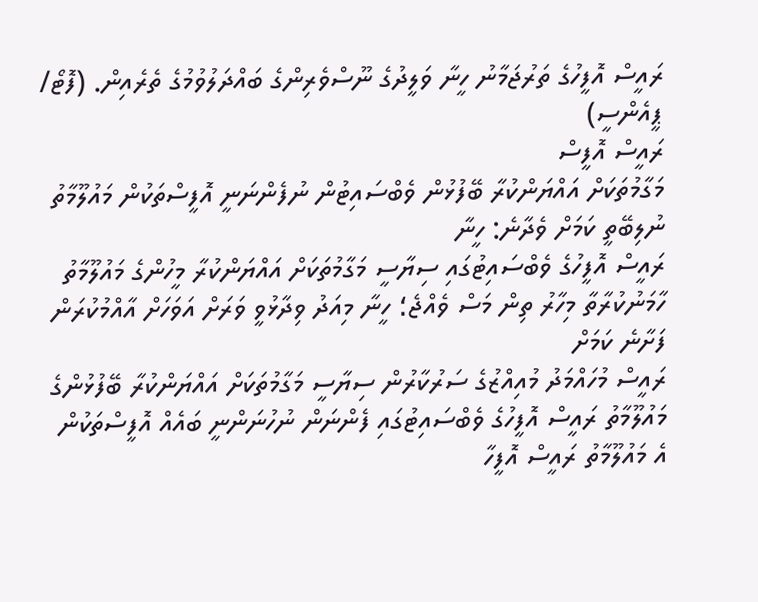ރައީސް އޮފީހުގެ ތަރުޖަމާނު ހީނާ ވަލީދުގެ ނޫސްވެރިންގެ ބައްދަލުވުމުގެ ތެރެއިން. (ފޮޓޯ/ ޕީއެންސީ)
ރައީސް އޮފީސް
މަގާމުތަކަށް އައްޔަންކުރާ ބޭފުޅުން ވެބްސައިޓުން ނުފެންނަނީ އޮފީސްތަކުން މައުލޫމާތު ނުލިބޭތީ ކަމަށް ވެދާނެ: ހީނާ
ރައީސް އޮފީހުގެ ވެބްސައިޓުގައި ސިޔާސީ މަގާމުތަކަށް އައްޔަންކުރާ މީހުންގެ މައުލޫމާތު ހާމަނުކުރާތާ މިހާރު ތިން މަސް ވެއްޖެ؛ ހީނާ މިއަދު ވިދާޅުވީ ވަރަށް އަވަހަށް އާއްމުކުރަން ފަށާނެ ކަމަށް
ރައީސް މުހައްމަދު މުއިއްޒުގެ ސަރުކާރުން ސިޔާސީ މަގާމުތަކަށް އައްޔަންކުރާ ބޭފުޅުންގެ މައުލޫމާތު ރައީސް އޮފީހުގެ ވެބްސައިޓުގައި ފެންނަން ނުހުނަންނީ ބައެއް އޮފީސްތަކުން އެ މައުލޫމާތު ރައީސް އޮފީހާ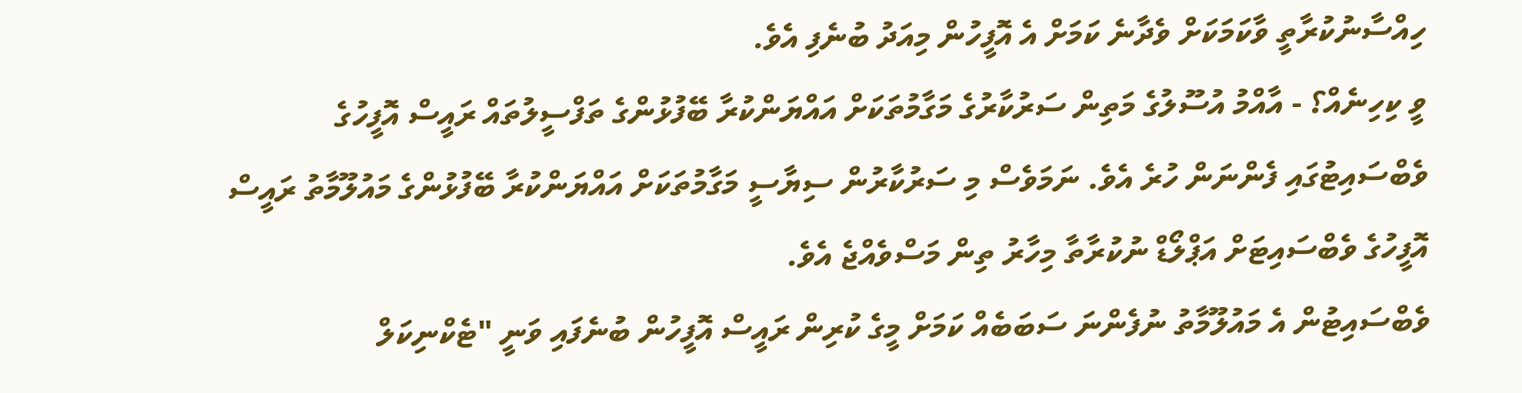ހިއްސާނުކުރާތީ ވާކަމަކަށް ވެދާނެ ކަމަށް އެ އޮފީހުން މިއަދު ބުނެފި އެވެ.
ވީ ކިހިނެއް؟ - އާއްމު އުސޫލުގެ މަތިން ސަރުކާރުގެ މަގާމުތަކަށް އައްޔަންކުރާ ބޭފުޅުންގެ ތަފްސީލުތައް ރައީސް އޮފީހުގެ ވެބްސައިޓުގައި ފެންނަން ހުރެ އެވެ. ނަމަވެސް މި ސަރުކާރުން ސިޔާސީ މަގާމުތަކަށް އައްޔަންކުރާ ބޭފުޅުންގެ މައުލޫމާތު ރައީސް އޮފީހުގެ ވެބްސައިޓަށް އަޕްލޯޑް ނުކުރާތާ މިހާރު ތިން މަސްވެއްޖެ އެވެ.
ވެބްސައިޓުން އެ މައުލޫމާތު ނުފެންނަ ސަބަބެއް ކަމަށް މީގެ ކުރިން ރައީސް އޮފީހުން ބުނެފައި ވަނީ "ޓެކްނިކަލް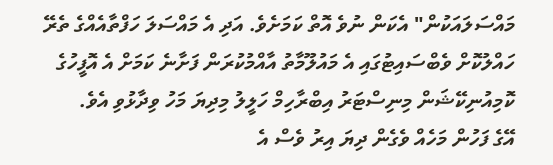މައްސަލައަކުން" އެކަން ނުވެ އޮތް ކަމަށެވެ. އަދި އެ މައްސަލަ ހަފްތާއެއްގެ ތެރޭ ހައްލުކޮށް ވެބްސައިޓުގައި އެ މައުލޫމާތު އާއްމުކުރަން ފަށާނެ ކަމަށް އެ އޮފީހުގެ ކޮމިއުނިކޭޝަން މިނިސްޓަރު އިބްރާހިމް ހަލީލު މިދިޔަ މަހު ވިދާޅުވި އެވެ.
އޭގެ ފަހުން މަހެއް ވެގެން ދިޔަ އިރު ވެސް އެ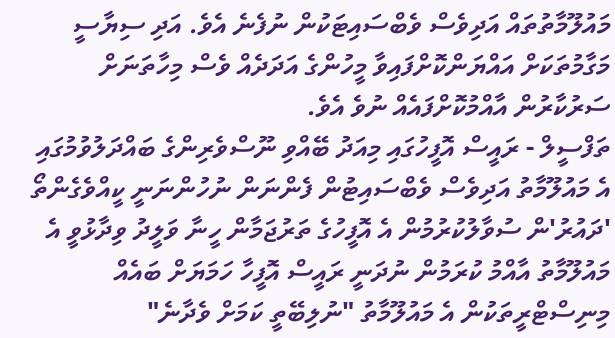މައުލޫމާތުތައް އަދިވެސް ވެބްސައިޓަކުން ނުފެނެ އެވެ. އަދި ސިޔާސީ މަގާމުތަކަށް އައްޔަންކޮށްފައިވާ މީހުންގެ އަދަދެއް ވެސް މިހާތަނަށް ސަރުކާރުން އާއްމުކޮށްފައެއް ނުވެ އެވެ.
ތަފްސީލް - ރައީސް އޮފީހުގައި މިއަދު ބޭއްވި ނޫސްވެރިންގެ ބައްދަލުވުމުގައި އެ މައުލޫމާތު އަދިވެސް ވެބްސައިޓުން ފެންނަން ނުހުންނަނީ ކީއްވެގެންތޯ 'ދައުރު'ން ސުވާލުކުރުމުން އެ އޮފީހުގެ ތަރުޖަމާން ހީނާ ވަލީދު ވިދާޅުވީ އެ މައުލޫމާތު އާއްމު ކުރަމުން ނުދަނީ ރައީސް އޮފީހާ ހަމަޔަށް ބައެއް މިނިސްޓްރީތަކުން އެ މައުލޫމާތު "ނުލިބޭތީ ކަމަށް ވެދާނެ"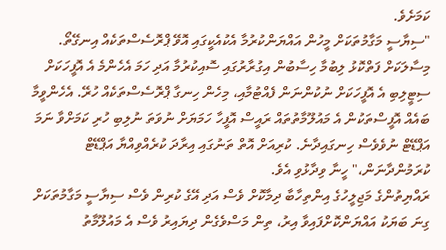ކަމަށެވެ.
"ސިޔާސީ މަގާމުތަކަށް މީހުން އައްޔަންކުރުމާ އެކުއެކީގައި އޮވޭ ޕްރޮސެސްތަކެއް އިނގޭތޯ. މިސާލަކަށް ފަތްކޮޅު ލިބުމާ ހިސާބުން އިގުރާރުގައި ސޮއިކުރުމާ އަދި ހަމަ އެހެންމެ އެ އޮފީހަކަށް ސިޓީލިބި އެ އޮފީހަކަށް ނުކުންނަން ފެއްޓުމާއި، މިހެން ހިނގާ ޕްރޮސެސްތަކެއް ހުރޭ. އެހެންވީމާ ބައެއް އޮފީސްތަކުން އެ މައުލޫމާތުތައް ރައީސް އޮފީހާ ހަމަޔަށް ނުވަތަ ނުލިބި ހުރި ކަމަށްވާ ނަމަ އަޕްޑޭޓް ނުވެވެސް ހިނގައިދާނެ. ކުރިއަށް އޮތް ތަނުގައި އިރާދަ ކުރެއްވިއްޔާ އަޕްޑޭޓް ކުރަމުންދާނަން،" ހީނާ ވިދާޅުވި އެވެ.
ރައްޔިތުންގެ މަޖިލީހުގެ އިންތިހާބާ ދިމާކޮށް ވެސް އަދި އޭގެ ކުރިން ވެސް ސިޔާސީ މަގާމުތަކަށް ގިނަ ބަޔަކު އައްޔަންކޮށްފައިވާ އިރު، ތިން މަސްވެގެން ދިޔައިރު ވެސް އެ މައުލޫމާތު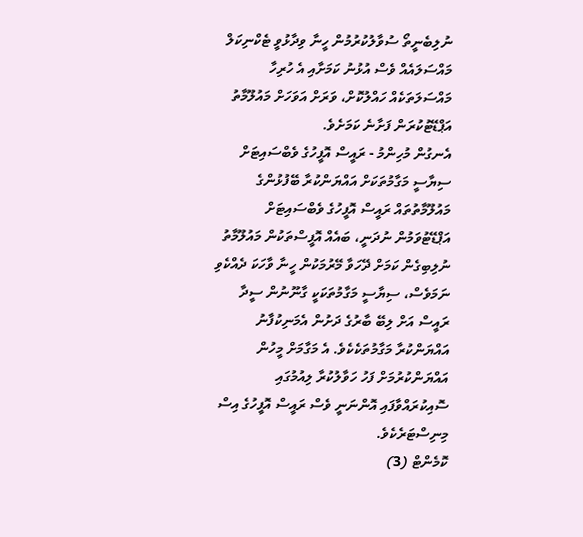ނުލިބެނީތޯ ސުވާލުކުރުމުން ހީނާ ވިދާޅުވީ ޓެކްނިކަލް މައްސަލައެއް ވެސް އުޅުނު ކަމަށާއި އެ ހުރިހާ މައްސަލަތަކެއް ހައްލުކޮށް، ވަރަށް އަވަހަށް މައުލޫމާތު އަޕްޑޭޓުކުރަން ފަށާނެ ކަމަށެވެ.
އެނގުން މުހިންމު - ރައީސް އޮފީހުގެ ވެބްސައިޓަށް ސިޔާސީ މަގާމުތަކަށް އައްޔަންކުރާ ބޭފުޅުންގެ މައުލޫމާތުތައް ރައީސް އޮފީހުގެ ވެބްސައިޓަށް އަޕްޑޭޓުވަމުން ނުދަނީ، ބައެއް އޮފީސްތަކުން މައުލޫމާތު ނުލިބިގެން ކަމަށް ދޭހަވާ މޭރުމަކުން ހީނާ ވާހަކަ ދެއްކެވި ނަމަވެސް، ސިޔާސީ މަގާމުތަކަކީ ގާނޫނުން ސީދާ ރައީސް އަށް ލިބޭ ބާރުގެ ދަށުން އެމަނިކުފާނު އައްޔަންކުރާ މަގާމުތަކެކެވެ. އެ މަގާމަށް މީހުން އައްޔަންކުރުމަށް ފަހު ހަވާލުކުރާ ލިއުމުގައި ސޮއިކުރައްވާފައި އޮންނަނީ ވެސް ރައީސް އޮފީހުގެ އިސް މިނިސްޓަރެކެވެ.
ކޮމެންޓް (3)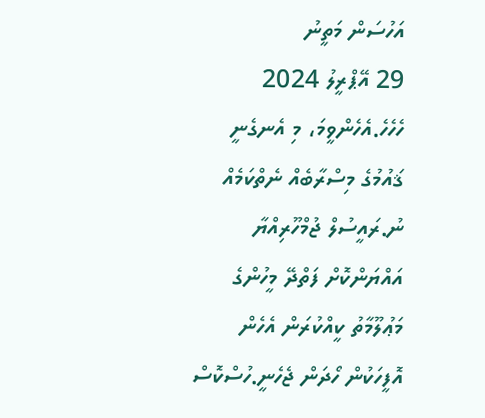އަހުސަން މަތީނު
29 އޭޕްރީލު 2024
ހެހެހެ.އެހެންވީމަ، މި އެނގެނީ ޤައުމުގެ މިސްރާބެއް ނެތްކަމެއް ނު.ރައީސުލް ޖުމްހޫރިއްޔާ އައްޔަންކޮށް ފަތްދޭ މީހުންގެ މަޢުލޫމާތު ކީއްކުރަން އެހެން އޮފީހަކުން ހޯދަން ޖެހެނީ.ހުސްކޮސް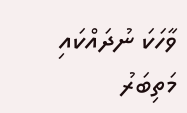ވާހަކަ ނުދައްކައި މަތިބަރު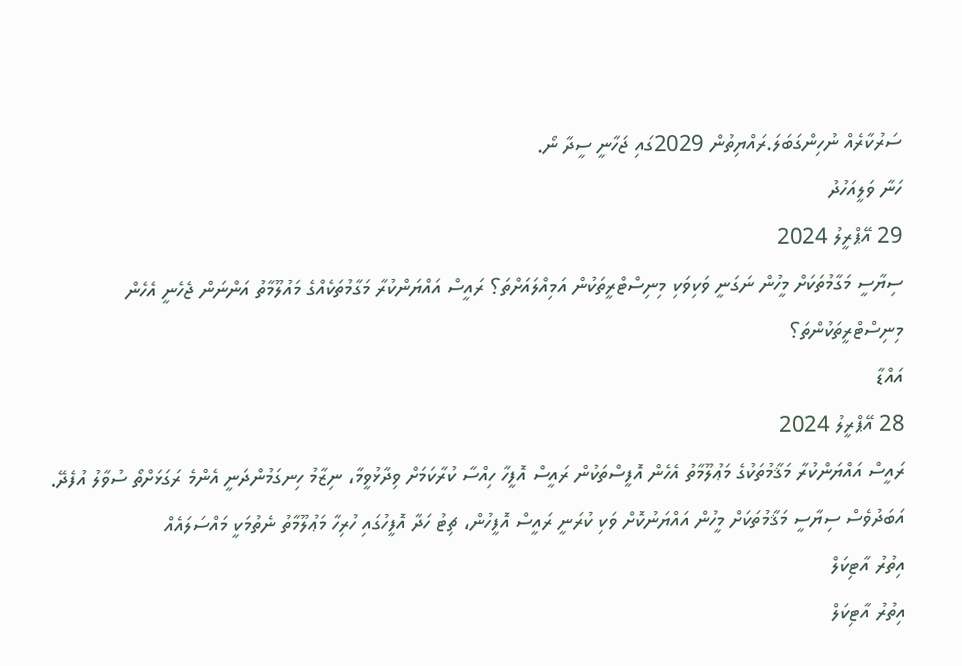ސަރުކާރެއް ނުހިންގަބަލަ.ރައްޔިތުން 2029ގައި ޖަހާނީ ސީދާ ނޯ.
ހަނާ ވަލީއަހުދު
29 އޭޕްރީލު 2024
ސިޔާސީ މަގާމުތަކަށް މީހުން ނަގަނީ ވަކިވަކި މިނިސްޓްރީތަކުން އަމިއްލައަށްތަ؟ ރައީސް އައްޔަންކުރާ މަގާމުތަކެއްގެ މައުލޫމާތު އަންނަން ޖެހެނީ އެހެން މިނިސްޓްރީތަކުންތަ؟
އައްޑާ
28 އޭޕްރީލު 2024
ރައީސް އައްޔަންކުރާ މަޤާމުތަކުގެ މަޢުލޫމާތު އެހެން އޮފީސްތަކުން ރައީސް އޮފީހާ ހިއްސާ ކުރާކަމަށް ވިދާޅުވީމާ، ނިޒާމު ހިނގަމުންދަނީ އެންމެ ރަގަޅަށްތޯ ސުވާލު އުފެދޭ. އަބަދުވެސް ސިޔާސީ މަޤާމުތަކަށް މީހުން އައްޔަނުކޮށް ވަކި ކުރަނީ ރައީސް އޮފީހުން، ޗިޓު ހަދާ އޮފީހުގައި ހުރިހާ މަޢުލޫމާތު ނެތުމަކީ މައްސަލައެއް
އިތުރު އާޓިކަލް
އިތުރު އާޓިކަލް